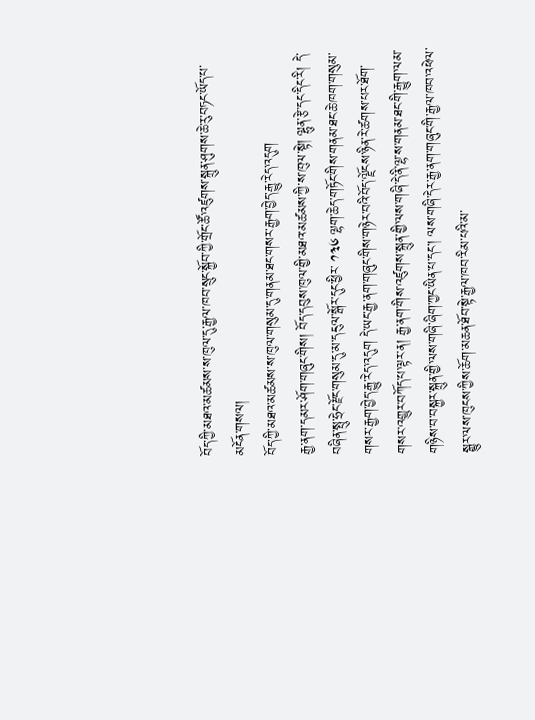བོད་ཀྱི་མཐའ་མཚམས་ས་ཁུལ་དུ་རྒྱལ་ཁབ་སྲུང་སྐྱོབ་ཀྱི་གྲོང་ཚོ་འཛུགས་སྐྲུན་ཤུགས་ཆེ་རུ་བཏང་ཡོད་པ་མངོན་གསལ།
བོད་ཀྱི་མཐའ་མཚམས་ས་ཁུལ་གསུམ་དུ་གནམ་ཐང་གསར་རྒྱག་བྱེད་རྒྱུ་རེད་འདུག
རྒྱ་ནག་དམར་ཤོག་གཞུང་གིས། བོད་དབུས་ཁུལ་གྱི་མཐའ་མཚམས་ཀྱི་ས་ཁུལ་སྟེ། ལྷུན་རྩེ་དང་དིང་རི། དེ་བཞིན་སྤུ་ཧྲེང་རྫོང་གསུམ་དུ་མ་དངུལ་སྒོར་དུང་ཕྱིར་ ༡༣༦ ལྷག་ཆེད་གཏོང་གིས་གནམ་ཐང་ཆེ་ཁག་གསུམ་གསར་རྒྱག་བྱེད་རྒྱུ་རེད་འདུག དེ་ཡང་རྒྱ་ནག་གཞུང་གིས་གཉེར་བའི་བོད་ལྗོངས་ཉིན་རེ་ཚགས་པར་ཐོག་གསར་འགྱུར་བཀོད་པ་ལྟར་ན། རྒྱ་ནག་གིས་འཛུགས་སྐྲུན་གྱི་ལས་གཞི་དེ་ནི་ལྷ་ས་གནམ་ཐང་གི་རྒྱུག་ལམ་གཉིས་བ་བསྐྱར་སྐྲུན་གྱི་ལས་གཞི་ཞིག་ཀྱང་ཡིན་པ་དང་། ལས་གཞི་དེར་རྒྱ་ནག་གཞུང་གི་རྒྱལ་ཁབ་འཕེལ་སྒྱུར་ལས་ཁུངས་ཀྱིས་ཆོག་མཆན་ཐོབ་སྟེ་རྒྱལ་ཁབ་རིམ་པའི་མ་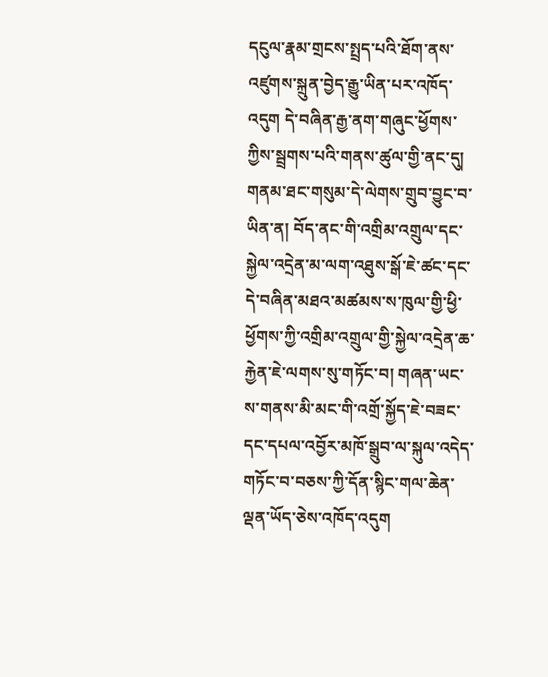དངུལ་རྣམ་གྲངས་སྤྲད་པའི་ཐོག་ནས་འཛུགས་སྐྲུན་བྱེད་རྒྱུ་ཡིན་པར་འཁོད་འདུག དེ་བཞིན་རྒྱ་ནག་གཞུང་ཕྱོགས་ཀྱིས་སྦྲགས་པའི་གནས་ཚུལ་གྱི་ནང་དུ། གནམ་ཐང་གསུམ་དེ་ལེགས་གྲུབ་བྱུང་བ་ཡིན་ན། བོད་ནང་གི་འགྲིམ་འགྲུལ་དང་སྐྱེལ་འདྲེན་མ་ལག་འཐུས་སྒོ་ཇེ་ཚང་དང་དེ་བཞིན་མཐའ་མཚམས་ས་ཁུལ་གྱི་ཕྱི་ཕྱོགས་ཀྱི་འགྲིམ་འགྲུལ་གྱི་སྐྱེལ་འདྲེན་ཆ་རྐྱེན་ཇེ་ལགས་སུ་གཏོང་བ། གཞན་ཡང་ས་གནས་མི་མང་གི་འགྲོ་སྐྱོད་ཇེ་བཟང་དང་དཔལ་འབྱོར་མཁོ་སྒྲུབ་ལ་སྐུལ་འདེད་གཏོང་བ་བཅས་ཀྱི་དོན་སྙིང་གལ་ཆེན་ལྡན་ཡོད་ཅེས་འཁོད་འདུག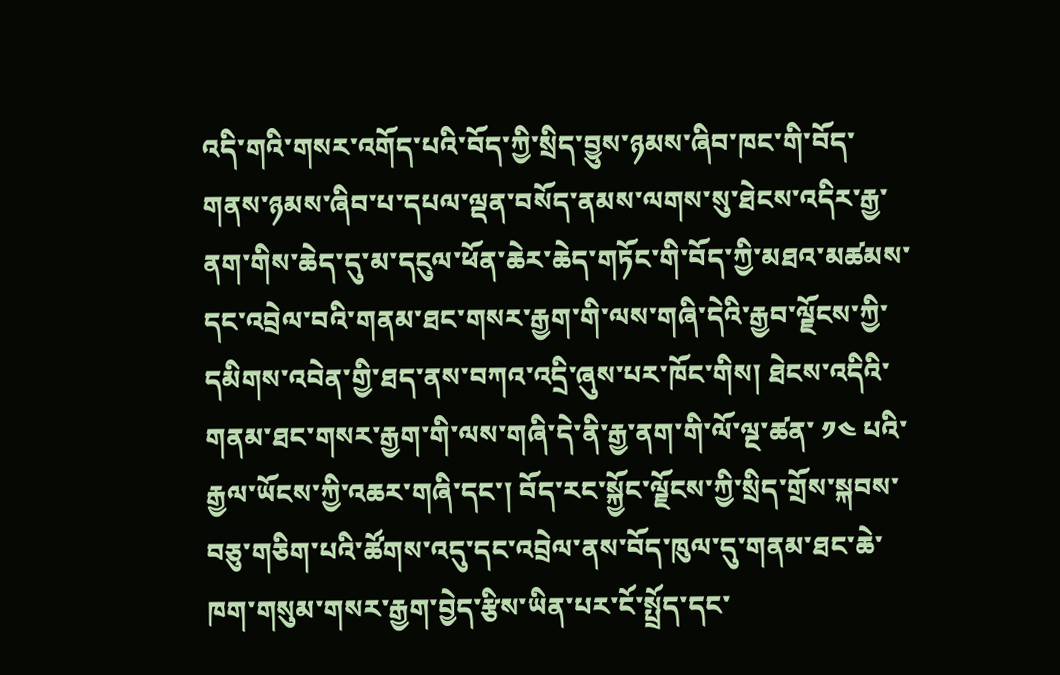འདི་གའི་གསར་འགོད་པའི་བོད་ཀྱི་སྲིད་བྱུས་ཉམས་ཞིབ་ཁང་གི་བོད་གནས་ཉམས་ཞིབ་པ་དཔལ་ལྡན་བསོད་ནམས་ལགས་སུ་ཐེངས་འདིར་རྒྱ་ནག་གིས་ཆེད་དུ་མ་དངུལ་ཕོན་ཆེར་ཆེད་གཏོང་གི་བོད་ཀྱི་མཐའ་མཚམས་དང་འབྲེལ་བའི་གནམ་ཐང་གསར་རྒྱག་གི་ལས་གཞི་དེའི་རྒྱབ་ལྗོངས་ཀྱི་དམིགས་འབེན་གྱི་ཐད་ནས་བཀའ་འདྲི་ཞུས་པར་ཁོང་གིས། ཐེངས་འདིའི་གནམ་ཐང་གསར་རྒྱག་གི་ལས་གཞི་དེ་ནི་རྒྱ་ནག་གི་ལོ་ལྔ་ཚན་ ༡༤ པའི་རྒྱལ་ཡོངས་ཀྱི་འཆར་གཞི་དང་། བོད་རང་སྐྱོང་ལྗོངས་ཀྱི་སྲིད་གྲོས་སྐབས་བཅུ་གཅིག་པའི་ཚོགས་འདུ་དང་འབྲེལ་ནས་བོད་ཁུལ་དུ་གནམ་ཐང་ཆེ་ཁག་གསུམ་གསར་རྒྱག་བྱེད་རྩིས་ཡིན་པར་ངོ་སྤྲོད་དང་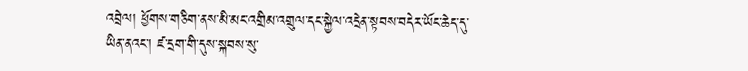འབྲེལ། ཕྱོགས་གཅིག་ནས་མི་མང་འགྲིམ་འགྲུལ་དང་སྐྱེལ་འདྲེན་སྟབས་བདེར་ཡོང་ཆེད་དུ་ཡིན་ནའང་། ཛ་དྲག་གི་དུས་སྐབས་སུ་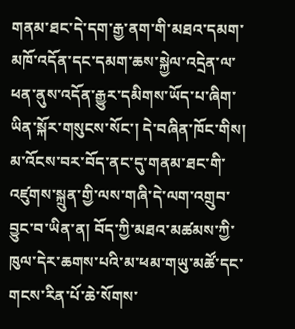གནམ་ཐང་དེ་དག་རྒྱ་ནག་གི་མཐའ་དམག་མཁོ་འདོན་དང་དམག་ཆས་སྐྱེལ་འདྲེན་ལ་ཕན་ནུས་འདོན་རྒྱུར་དམིགས་ཡོད་པ་ཞིག་ཡིན་སྐོར་གསུངས་སོང་། དེ་བཞིན་ཁོང་གིས། མ་འོངས་བར་བོད་ནང་དུ་གནམ་ཐང་གི་འཛུགས་སྐྲུན་གྱི་ལས་གཞི་དེ་ལག་འགྲུབ་བྱུང་བ་ཡིན་ན། བོད་ཀྱི་མཐའ་མཚམས་ཀྱི་ཁུལ་དེར་ཆགས་པའི་མ་ཕམ་གཡུ་མཚོ་དང་གངས་རིན་པོ་ཆེ་སོགས་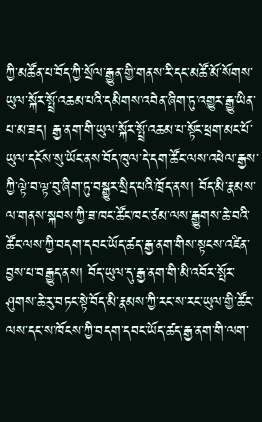ཀྱི་མཚོན་པ་བོད་ཀྱི་སྲོལ་རྒྱུན་གྱི་གནས་རི་དང་མཚོ་མོ་སོགས་ཡུལ་སྐོར་སྤྲོ་འཆམ་པའི་དམིགས་འབེན་ཞིག་ཏུ་འགྱུར་རྒྱུ་ཡིན་པ་མ་ཟད། རྒྱ་ནག་གི་ཡུལ་སྐོར་སྤྲོ་འཆམ་པ་སྟོང་ཕྲག་མང་པོ་ཡུལ་དངོས་སུ་ཡོང་ནས་བོད་ཁུལ་དེ་དག་ཚོང་ལས་འཕེལ་རྒྱས་ཀྱི་ལྟེ་བ་ལྟ་བུ་ཞིག་ཏུ་བསྒྱུར་སྲིད་པའི་ཁྲོད་ནས། བོད་མི་རྣམས་ལ་གནས་སྐབས་ཀྱི་ཟ་ཁང་ཚོང་ཁང་ཙམ་ལས་རྒྱུགས་ཆེ་བའི་ཚོང་ལས་ཀྱི་བདག་དབང་ཡོད་ཚད་རྒྱ་ནག་གིས་སྟངས་འཛིན་བྱས་པ་བརྒྱུད་ནས། བོད་ཡུལ་དུ་རྒྱ་ནག་གི་མི་འབོར་སྤོར་ཤུགས་ཆེ་རུ་བཏང་སྟེ་བོད་མི་རྣམས་ཀྱི་རང་ས་རང་ཡུལ་གྱི་ཚོང་ལས་དང་ས་ཁོངས་ཀྱི་བདག་དབང་ཡོད་ཚད་རྒྱ་ནག་གི་ལག་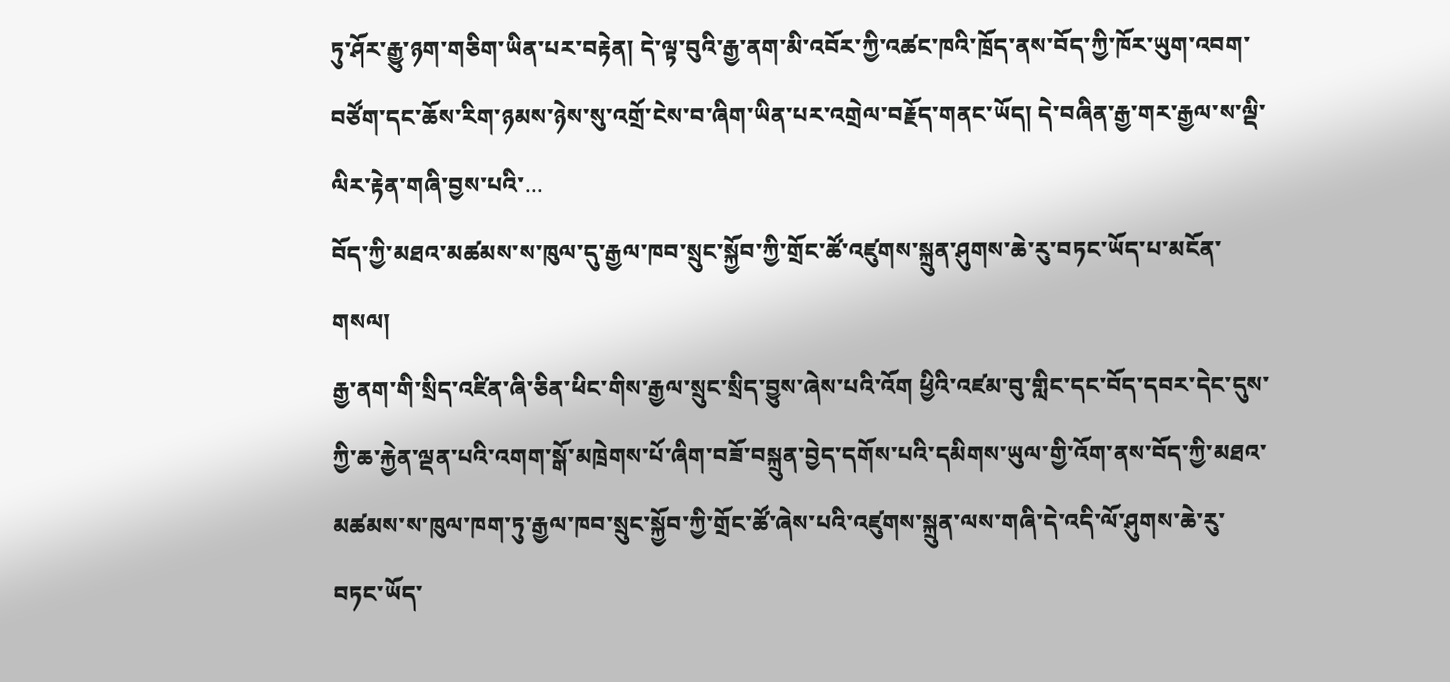ཏུ་ཤོར་རྒྱུ་ཉག་གཅིག་ཡིན་པར་བརྟེན། དེ་ལྟ་བུའི་རྒྱ་ནག་མི་འབོར་ཀྱི་འཚང་ཁའི་ཁྲོད་ནས་བོད་ཀྱི་ཁོར་ཡུག་འབག་བཙོག་དང་ཆོས་རིག་ཉམས་ཉེས་སུ་འགྲོ་ངེས་བ་ཞིག་ཡིན་པར་འགྲེལ་བརྗོད་གནང་ཡོད། དེ་བཞིན་རྒྱ་གར་རྒྱལ་ས་ལྡི་ལིར་རྟེན་གཞི་བྱས་པའི་...
བོད་ཀྱི་མཐའ་མཚམས་ས་ཁུལ་དུ་རྒྱལ་ཁབ་སྲུང་སྐྱོབ་ཀྱི་གྲོང་ཚོ་འཛུགས་སྐྲུན་ཤུགས་ཆེ་རུ་བཏང་ཡོད་པ་མངོན་གསལ།
རྒྱ་ནག་གི་སྲིད་འཛིན་ཞི་ཅིན་ཕིང་གིས་རྒྱལ་སྲུང་སྲིད་བྱུས་ཞེས་པའི་འོག ཕྱིའི་འཛམ་བུ་གླིང་དང་བོད་དབར་དེང་དུས་ཀྱི་ཆ་རྐྱེན་ལྡན་པའི་འགག་སྒོ་མཁྲེགས་པོ་ཞིག་བཟོ་བསྐྲུན་བྱེད་དགོས་པའི་དམིགས་ཡུལ་གྱི་འོག་ནས་བོད་ཀྱི་མཐའ་མཚམས་ས་ཁུལ་ཁག་ཏུ་རྒྱལ་ཁབ་སྲུང་སྐྱོབ་ཀྱི་གྲོང་ཚོ་ཞེས་པའི་འཛུགས་སྐྲུན་ལས་གཞི་དེ་འདི་ལོ་ཤུགས་ཆེ་རུ་བཏང་ཡོད་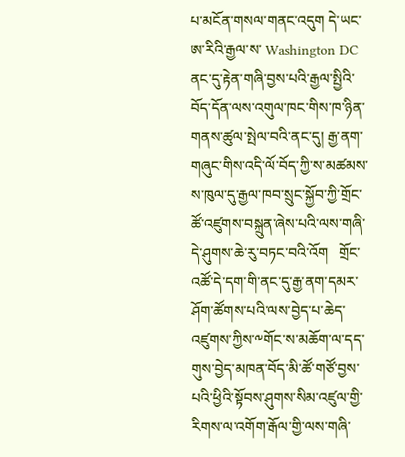པ་མངོན་གསལ་གནང་འདུག དེ་ཡང་ཨ་རིའི་རྒྱལ་ས་ Washington DC ནང་དུ་རྟེན་གཞི་བྱས་པའི་རྒྱལ་སྤྱིའི་བོད་དོན་ལས་འགུལ་ཁང་གིས་ཁ་ཉིན་གནས་ཚུལ་སྤེལ་བའི་ནང་དུ། རྒྱ་ནག་གཞུང་གིས་འདི་ལོ་བོད་ཀྱི་ས་མཚམས་ས་ཁུལ་དུ་རྒྱལ་ཁབ་སྲུང་སྐྱོབ་ཀྱི་གྲོང་ཚོ་འཛུགས་བསྐྲུན་ཞེས་པའི་ལས་གཞི་དེ་ཤུགས་ཆེ་རུ་བཏང་བའི་འོག   གྲོང་འཚོ་དེ་དག་གི་ནང་དུ་རྒྱ་ནག་དམར་ཤོག་ཚོགས་པའི་ལས་བྱེད་པ་ཆེད་འཛུགས་ཀྱིས་༸གོང་ས་མཆོག་ལ་དད་གུས་བྱེད་མཁན་བོད་མི་ཚོ་གཙོ་བྱས་པའི་ཕྱིའི་སྟོབས་ཤུགས་སིམ་འཛུལ་གྱི་རིགས་ལ་འགོག་རྒོལ་གྱི་ལས་གཞི་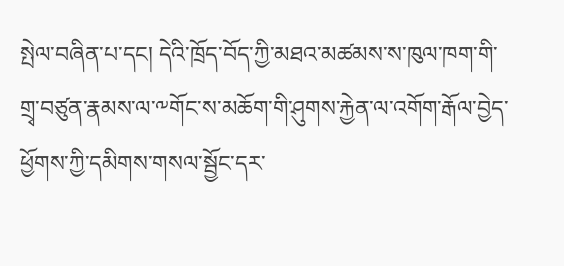སྤེལ་བཞིན་པ་དང། དེའི་ཁྲོད་བོད་ཀྱི་མཐའ་མཚམས་ས་ཁུལ་ཁག་གི་གྲྭ་བཙུན་རྣམས་ལ་༸གོང་ས་མཆོག་གི་ཤུགས་རྐྱེན་ལ་འགོག་རྒོལ་བྱེད་ཕྱོགས་ཀྱི་དམིགས་གསལ་སྦྱོང་དར་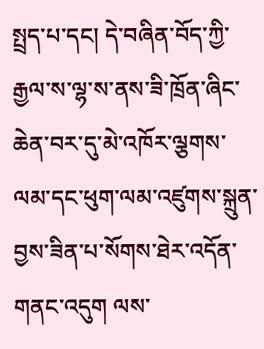སྤྲད་པ་དང། དེ་བཞིན་བོད་ཀྱི་རྒྱལ་ས་ལྷ་ས་ནས་ཟི་ཁྲོན་ཞིང་ཆེན་བར་དུ་མེ་འཁོར་ལྕགས་ལམ་དང་ཕུག་ལམ་འཛུགས་སྐྲུན་བྱས་ཟིན་པ་སོགས་ཐེར་འདོན་གནང་འདུག ལས་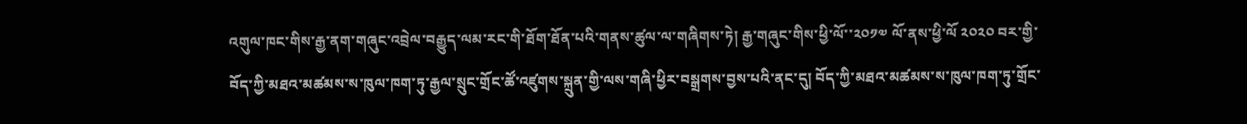འགུལ་ཁང་གིས་རྒྱ་ནག་གཞུང་འབྲེལ་བརྒྱུད་ལམ་རང་གི་ཐོག་ཐོན་པའི་གནས་ཚུལ་ལ་གཞིགས་ཏེ། རྒྱ་གཞུང་གིས་ཕྱི་ལོ་་༢༠༡༧ ལོ་ནས་ཕྱི་ལོ ༢༠༢༠ བར་གྱི་བོད་ཀྱི་མཐའ་མཚམས་ས་ཁུལ་ཁག་ཏུ་རྒྱལ་སྲུང་གྲོང་ཚོ་འཛུགས་སྐྲུན་གྱི་ལས་གཞི་ཕྱིར་བསྒྲགས་བྱས་པའི་ནང་དུ། བོད་ཀྱི་མཐའ་མཚམས་ས་ཁུལ་ཁག་ཏུ་གྲོང་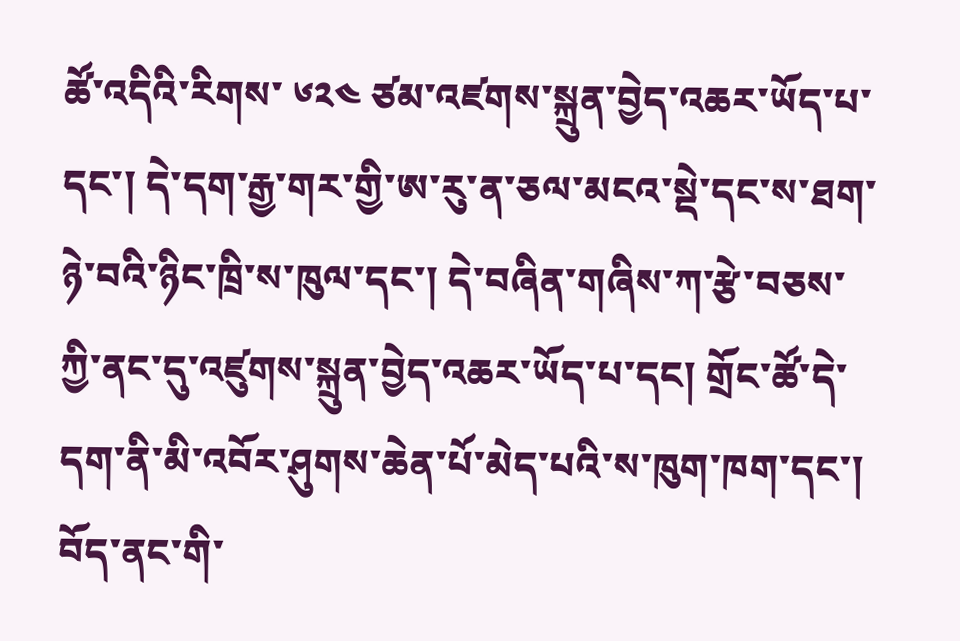ཚོ་འདིའི་རིགས་ ༦༢༤ ཙམ་འཛགས་སྐྲུན་བྱེད་འཆར་ཡོད་པ་དང་། དེ་དག་རྒྱ་གར་གྱི་ཨ་རུ་ན་ཅལ་མངའ་སྡེ་དང་ས་ཐག་ཉེ་བའི་ཉིང་ཁྲི་ས་ཁུལ་དང་། དེ་བཞིན་གཞིས་ཀ་རྩེ་བཅས་ཀྱི་ནང་དུ་འཛུགས་སྐྲུན་བྱེད་འཆར་ཡོད་པ་དང། གྲོང་ཚོ་དེ་དག་ནི་མི་འབོར་ཤུགས་ཆེན་པོ་མེད་པའི་ས་ཁུག་ཁག་དང་། བོད་ནང་གི་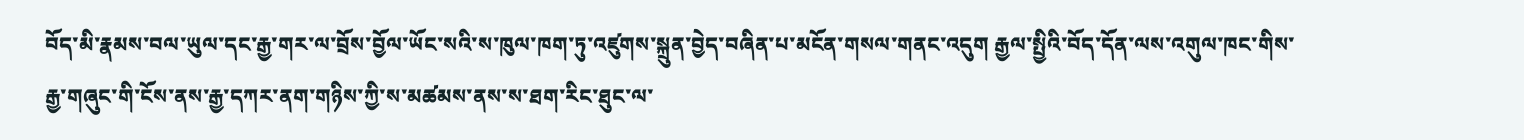བོད་མི་རྣམས་བལ་ཡུལ་དང་རྒྱ་གར་ལ་བྲོས་བྱོལ་ཡོང་སའི་ས་ཁུལ་ཁག་ཏུ་འཛུགས་སྐྲུན་བྱེད་བཞིན་པ་མངོན་གསལ་གནང་འདུག རྒྱལ་སྤྱིའི་བོད་དོན་ལས་འགུལ་ཁང་གིས་རྒྱ་གཞུང་གི་ངོས་ནས་རྒྱ་དཀར་ནག་གཉིས་ཀྱི་ས་མཚམས་ནས་ས་ཐག་རིང་ཐུང་ལ་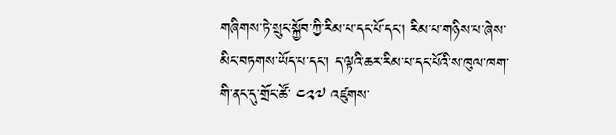གཞིགས་ཏེ་སྲུང་སྐྱོབ་ཀྱི་རིམ་པ་དང་པོ་དང་། རིམ་པ་གཉིས་པ་ཞེས་མིང་བཏགས་ཡོད་པ་དང་། ད་ལྟའི་ཆར་རིམ་པ་དང་པོའི་ས་ཁུལ་ཁག་གི་ནང་དུ་གྲོང་ཚོ་ ༤༢༧ འཛུགས་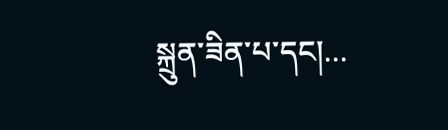སྐྲུན་ཟིན་པ་དང།...